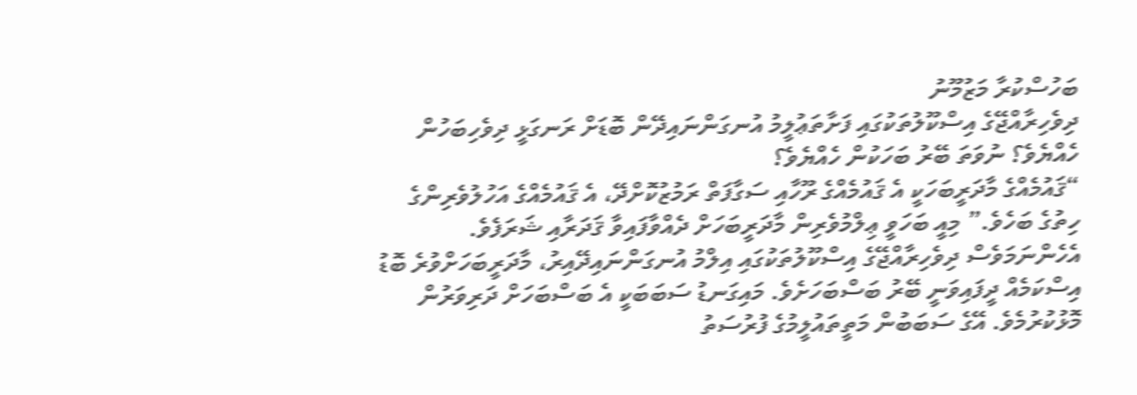ބަހުސްކުރާ މަޒުމޫނު
ދިވެހިރާއްޖޭގެ އިސްކޫލުތަކުގައި ފަށާތަޢުލީމު އުނގަންނައިދޭން ބޮޑަށް ރަނގަޅީ ދިވެހިބަހުން ހެއްޔެވެ؟ ނުވަތަ ބޭރު ބަހަކުން ހެއްޔެވެ؟
“ޤައުމެއްގެ މާދަރީބަހަކީ އެ ޤައުމެއްގެ ރޫހާއި ސަގާފަތް ރަމުޒުކޮށްދޭ، އެ ޤައުމެއްގެ އަހުލުވެރިންގެ ހިތުގެ ބަހެވެ.” މިއީ ބަހަވީ ޢިލްމުވެރިން މާދަރީބަހަށް ދެއްވާފައިވާ ޤަދަރާއި ޝަރަފެވެ. އެހެންނަމަވެސް ދިވެހިރާއްޖޭގެ އިސްކޫލުތަކުގައި އިލްމު އުނގަންނައިދޭއިރު، މާދަރީބަހަށްވުރެ ބޮޑު އިސްކަމެއް ދީފައިވަނީ ބޭރު ބަސްބަހަށެވެ. މައިގަނޑު ސަބަބަކީ އެ ބަސްބަހަށް ދަރިވަރުން މޮޅުކުރުމެވެ. އޭގެ ސަބަބުން މަތީތައުލީމުގެ ފުރުސަތު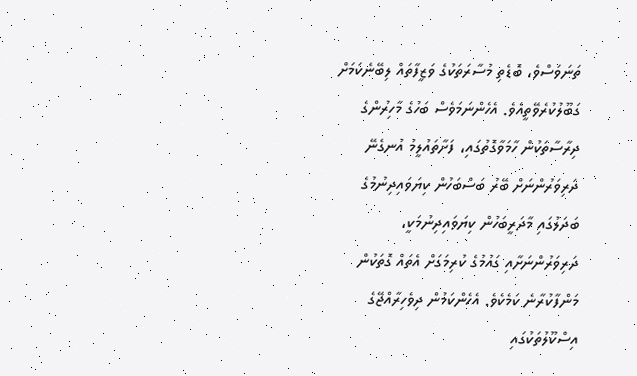ތަނަވަސްވެ، ބޮޑެތި މުސާރަތަކުގެ ވަޒީފާތައް ލިބޭނެކަމަށް ގަބޫލުކުރެވޭތީއެވެ. އެހެންނަމަވެސް ބަހުގެ މާހިރުންގެ ދިރާސާތަކުން ހާމަވާގޮތުގައި، ފަށާތައުލީމު އުނގެނޭ ދަރިވަރުންނަށް ބޭރު ބަސްބަހުން ކިޔަވައިދިނުމުގެ ބަދަލުގައި މާދަރީބަހުން ކިޔަވައިދިނުމަކީ، ދަރިވަރުންނަށާއި ގައުމުގެ ކުރިމަގަށް އެތައް ގޮތަކުން މަންފާކުރާނެ ކަމެކެވެ. އެހެންކަމުން ދިވެހިރާއްޖޭގެ އިސްކޫލުތަކުގައި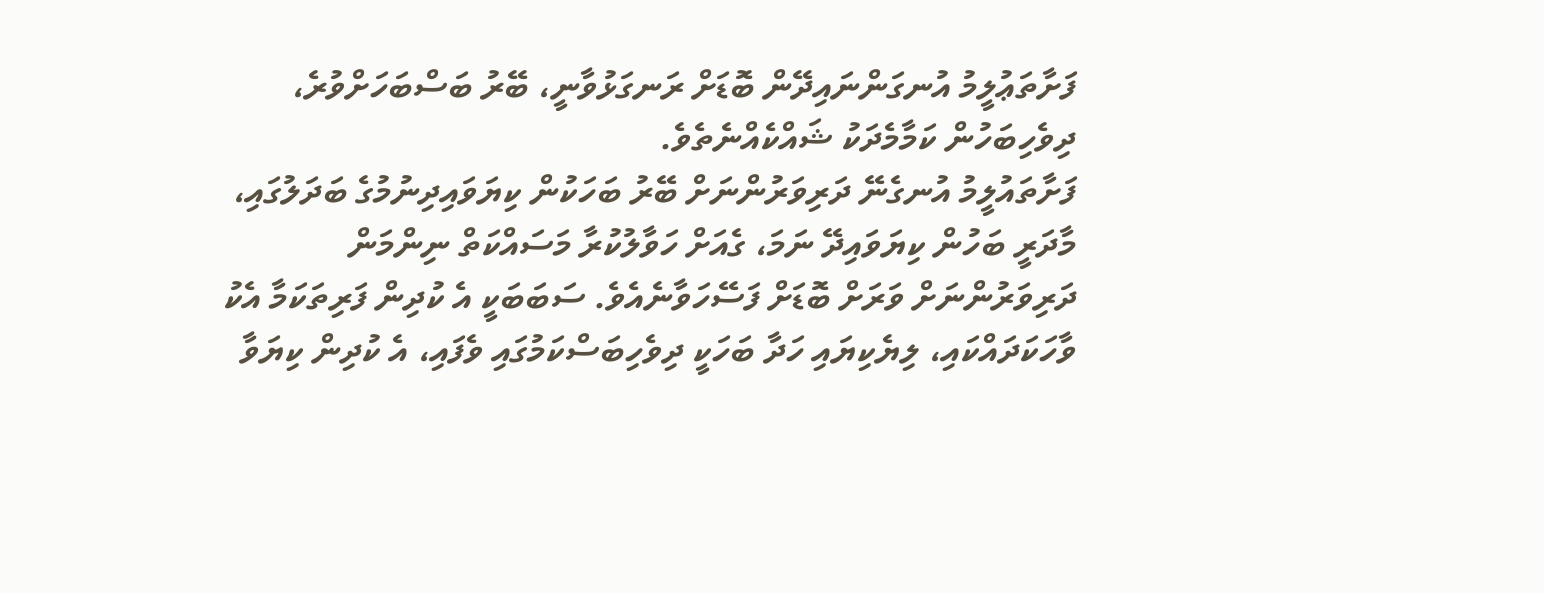ފަށާތަޢުލީމު އުނގަންނައިދޭން ބޮޑަށް ރަނގަޅުވާނީ، ބޭރު ބަސްބަހަށްވުރެ، ދިވެހިބަހުން ކަމާމެދަކު ޝައްކެއްނެތެވެ.
ފަށާތައުލީމު އުނގެނޭ ދަރިވަރުންނަށް ބޭރު ބަހަކުން ކިޔަވައިދިނުމުގެ ބަދަލުގައި، މާދަރީ ބަހުން ކިޔަވައިދޭ ނަމަ، ގެއަށް ހަވާލުކުރާ މަސައްކަތް ނިންމަން ދަރިވަރުންނަށް ވަރަށް ބޮޑަށް ފަސޭހަވާނެއެވެ. ސަބަބަކީ އެ ކުދިން ފަރިތަކަމާ އެކު ވާހަކަދައްކައި، ލިޔެކިޔައި ހަދާ ބަހަކީ ދިވެހިބަސްކަމުގައި ވެފައި، އެ ކުދިން ކިޔަވާ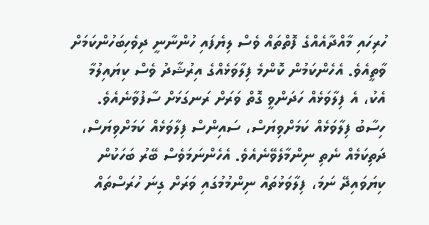ހުރިހައި މާއްދާއެއްގެ ފޮތްތައް ވެސް ލިޔެފައި ހުންނާނީ ދިވެހިބަހުންކަމަށް ވާތީއެވެ. އެހެންކަމުން ކޮންމެ ފިލާވަޅެއްގެ އިރުޝާދު ވެސް ކިޔައިލުމާ އެކު، އެ ފިލާވަޅެއް ހަދަންވީ ގޮތް ވަރަށް ރަނގަޅަށް ސާފުވާނެއެވެ. ހިސާބު ފިލާވަޅެއް ކަމަށްވިޔަސް، ސައިންސް ފިލާވަޅެއް ކަމަށްވިޔަސް، ދަތިކަމެއް ނެތި ނިންމާލެވޭނެއެވެ. އެހެންނަމަވެސް ބޭރު ބަހަކުން ކިޔަވައިދޭ ނަމަ، ފިލާވަޅުތައް ނިންމުމުގައި ވަރަށް ގިނަ ހުރަސްތައް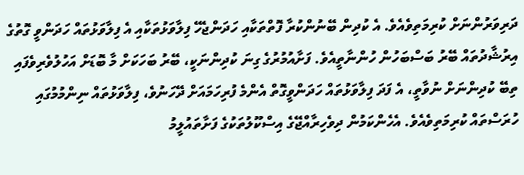ދަރިވަރުންނަށް ކުރިމަތިވެއެވެ. އެ ކުދިން ބޭނުންކުރާ ފޮތްތަކާއި ހަދަންޖެހޭ ފިލާވަޅުތަކާއި އެ ފިލާވަޅުތައް ހަދަންވީ ގޮތުގެ އިރުޝާދުތައް ބޭރު ބަސްބަހުން ހުންނާތީއެވެ. ފަށާއުމުރުގެ ގިނަ ކުދިންނަކީ، ބޭރު ބަހަކަށް މާ ބޮޑަށް އަހުލުވެރިވެފައި ތިބޭ ކުދިންނަށް ނުވާތީ، އެ ފަދަ ފިލާވަޅުތައް ހަދަންވީގޮތް އެންމެ ފުރިހަމައަށް ދޭހަނުވެ، ފިލާވަޅުތައް ނިންމުމުގައި ހުރަސްތައް ކުރިމަތިވެއެވެ. އެހެންކަމުން ދިވެހިރާއްޖޭގެ އިސްކޫލުތަކުގެ ފަށާތައުލީމު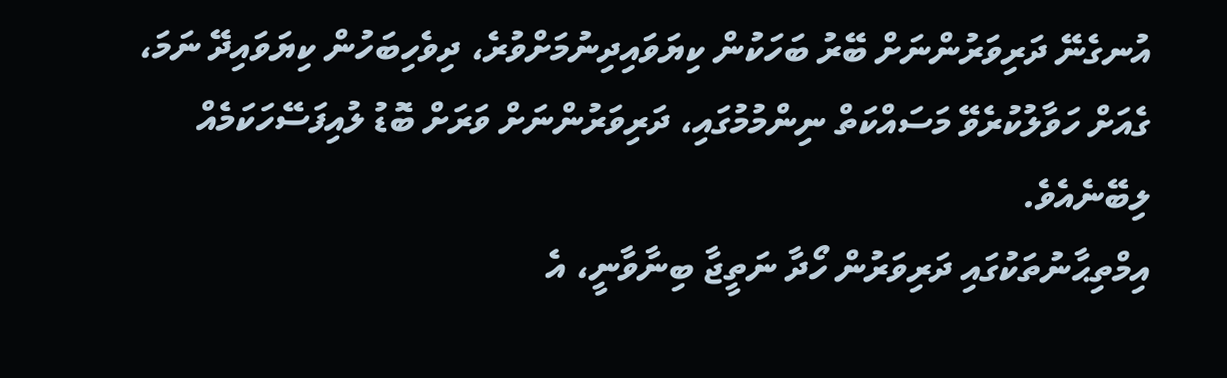އުނގެނޭ ދަރިވަރުންނަށް ބޭރު ބަހަކުން ކިޔަވައިދިނުމަށްވުރެ، ދިވެހިބަހުން ކިޔަވައިދޭ ނަމަ، ގެއަށް ހަވާލުކުރެވޭ މަސައްކަތް ނިންމުމުގައި، ދަރިވަރުންނަށް ވަރަށް ބޮޑު ލުއިފަސޭހަކަމެއް ލިބޭނެއެވެ.
އިމްތިޙާނުތަކުގައި ދަރިވަރުން ހޯދާ ނަތީޖާ ބިނާވާނީ، އެ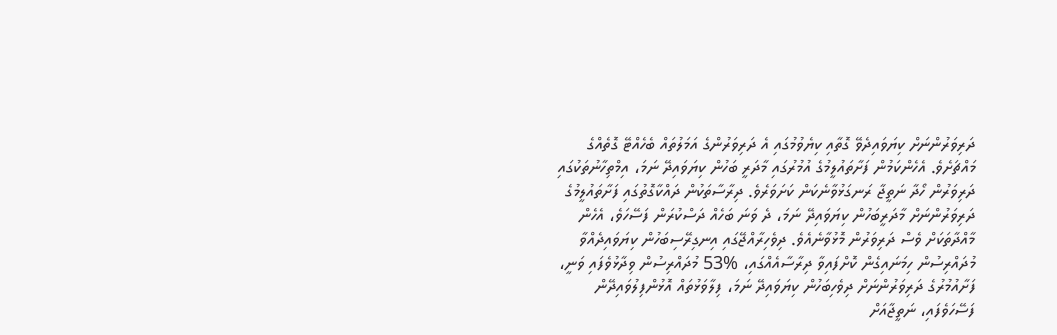ދަރިވަރުންނަށް ކިޔަވައިދެވޭ ގޮތާއި ކިޔެވުމުގައި އެ ދަރިވަރުންގެ އަމަލުތައް ބެހެއްޓޭ ގޮތެއްގެ މައްޗަށެވެ. އެހެންކަމުން ފަށާތައުލީމުގެ އުމުރުގައި މާދަރީ ބަހުން ކިޔަވައިދޭ ނަމަ، އިމްތިހާނުތަކުގައި ދަރިވަރުން ހޯދާ ނަތީޖާ ރަނގަޅުވާނެކަން ކަށަވަރެވެ. ދިރާސާތަކުން ދައްކާގޮތުގައި ފަށާތައުލީމުގެ ދަރިވަރުންނަށް މާދަރީބަހުން ކިޔަވައިދޭ ނަމަ، ދެ ވަނަ ބަހެއް ދަސްކުރަން ފަސޭހަވެ، އެހެން މާއްދާތަކަށް ވެސް ދަރިވަރުން މޮޅުވާނެއެވެ. ދިވެހިރާއްޖޭގައި އިނގިރޭސިބަހުން ކިޔަވައިދެއްވާ މުދައްރިސުން ހިމަނައިގެން ކޮށްފައިވާ ދިރާސާއެއްގައި، %53 މުދައްރިސުން ވިދާޅުވެފައި ވަނީ، ފަށާއުމުރުގެ ދަރިވަރުންނަށް ދިވެހިބަހުން ކިޔަވައިދޭ ނަމަ، ފިލާވަޅުތައް އޮޅުންފިލުވައިދޭން ފަސޭހަވެފައި، ނަތީޖާއަށް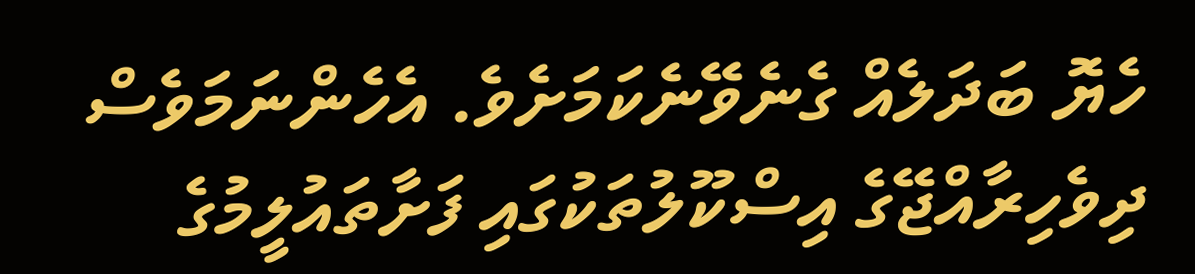ހެޔޮ ބަދަލެއް ގެނެވޭނެކަމަށެވެ. އެހެންނަމަވެސް ދިވެހިރާއްޖޭގެ އިސްކޫލުތަކުގައި ފަށާތައުލީމުގެ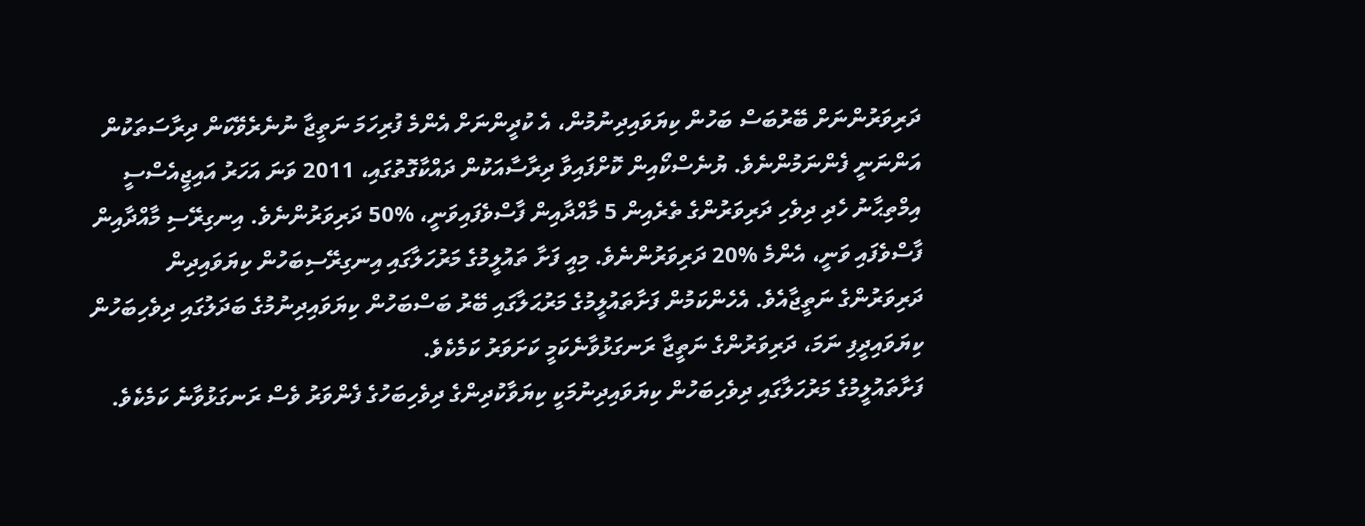ދަރިވަރުންނަށް ބޭރުބަސް ބަހުން ކިޔަވައިދިނުމުން، އެ ކުދީންނަށް އެންމެ ފުރިހަމަ ނަތީޖާ ނުނެރެވޭކަން ދިރާސަތަކުން އަންނަނީ ފެންނަމުންނެވެ. ޔުނެސްކޯއިން ކޮށްފައިވާ ދިރާސާއަކުން ދައްކާގޮތުގައި، 2011 ވަނަ އަހަރު އައިޖީއެސްސީ އިމްތިޙާނު ހެދި ދިވެހި ދަރިވަރުންގެ ތެރެއިން 5 މާއްދާއިން ފާސްވެފައިވަނީ، %50 ދަރިވަރުންނެވެ. އިނގިރޭސި މާއްދާއިން ފާސްވެފައި ވަނީ، އެންމެ %20 ދަރިވަރުންނެވެ. މިއީ ފަށާ ތައުލީމުގެ މަރުހަލާގައި އިނގިރޭސިބަހުން ކިޔަވައިދިން ދަރިވަރުންގެ ނަތީޖާއެވެ. އެހެންކަމުން ފަށާތައުލީމުގެ މަރުޙަލާގައި ބޭރު ބަސްބަހުން ކިޔަވައިދިނުމުގެ ބަދަލުގައި ދިވެހިބަހުން ކިޔަވައިދީފި ނަމަ، ދަރިވަރުންގެ ނަތީޖާ ރަނގަޅުވާނެކަމީ ކަށަވަރު ކަމެކެވެ.
ފަށާތައުލީމުގެ މަރުހަލާގައި ދިވެހިބަހުން ކިޔަވައިދިނުމަކީ ކިޔަވާކުދިންގެ ދިވެހިބަހުގެ ފެންވަރު ވެސް ރަނގަޅުވާނެ ކަމެކެވެ.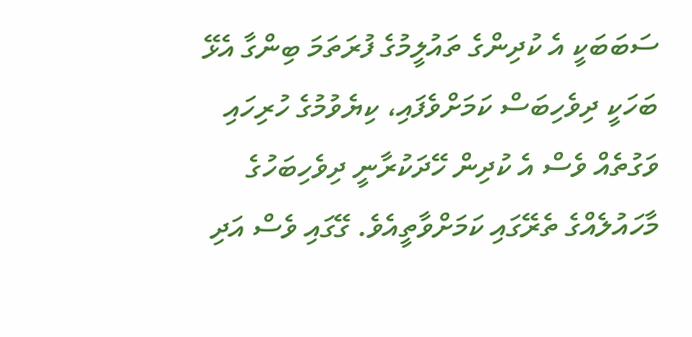ސަބަބަކީ އެ ކުދިންގެ ތައުލީމުގެ ފުރަތަމަ ބިންގާ އެޅޭ ބަހަކީ ދިވެހިބަސް ކަމަށްވެފައި، ކިޔެވުމުގެ ހުރިހައި ވަގުތެއް ވެސް އެ ކުދިން ހޭދަކުރާނީ ދިވެހިބަހުގެ މާހައުލެއްގެ ތެރޭގައި ކަމަށްވާތީއެވެ. ގޭގައި ވެސް އަދި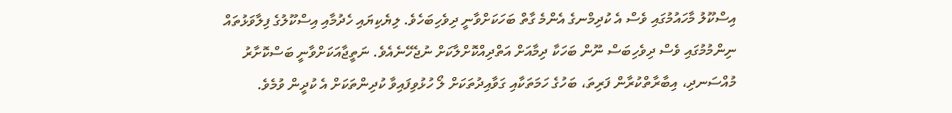އިސްކޫލު މާހައުމުގައި ވެސް އެ ކުދިމްނގެ އެންމެ ގާތް ބަހަކަށްވާނީ ދިވެހިބަހެވެ. ލިޔެކިޔައި ހެދުމާއި އިސްކޫލުގެ ފިލާވަޅުތައް ނިންމުމުގައި ވެސް ދިވެހިބަސް ނޫން ބަހަކާ ދިމާއަށް އަތްދިއްކޮށްލާކަށް ނުޖެހޭނެއެވެ. ނަތީޖާއަކަށްވާނީ ބަސްކޮށާރު މުއްސަނދި، އިބާރާތްކުރާން ފަރިތަ، ބަހުގެ ހަމަތަކާއި ގަވާއިދުތަކަށް ލޯ ހުޅުވިފައިވާ ކުދިންތަކަށް އެ ކުދީން ވުމެވެ.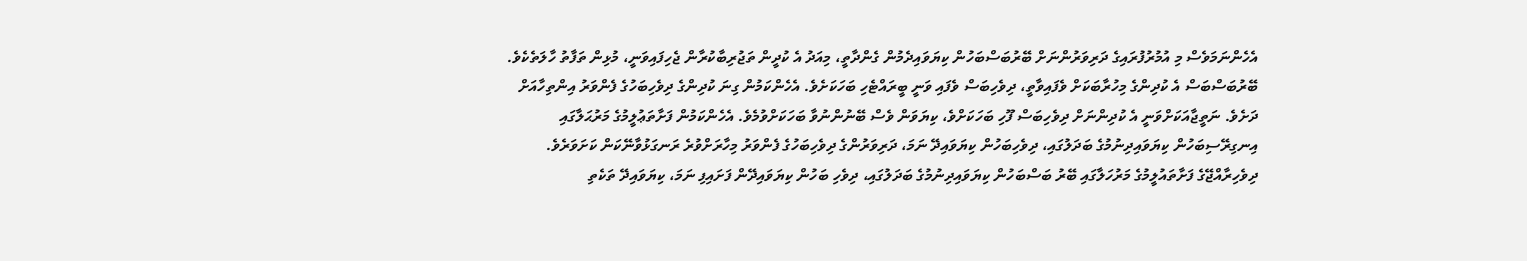އެހެންނަމަވެސް މި އުމުރުފުރައިގެ ދަރިވަރުންނަށް ބޭރުބަސްބަހުން ކިޔަވައިދެމުން ގެންދާތީ، މިއަދު އެ ކުދީން ތަޖުރިބާކުރާން ޖެހިފައިވަނީ، މުޅިން ތަފާތު ހާލަތެކެވެ. ބޭރުބަސްބަސް އެ ކުދިންގެ މިހުރާބަކަށް ވެފައިވާތީ، ދިވެހިބަސް ވެފައި ވަނީ ބީރައްޓެހި ބަހަކަށެވެ. އެހެންކަމުން ގިނަ ކުދިންގެ ދިވެހިބަހުގެ ފެންވަރު އިންތިހާއަށް ދަށެވެ. ނަތީޖާއަކަށްވަނީ އެ ކުދިންނަށް ދިވެހިބަސް ފޫހި ބަހަކަށްވެ، ކިޔަވަން ވެސް ބޭނުންނުވާ ބަހަކަށްވުމެވެ. އެހެންކަމުން ފަށާތަޢުލީމުގެ މަރުޙަލާގައި އިނގިރޭސިބަހުން ކިޔަވައިދިނުމުގެ ބަދަލުގައި، ދިވެހިބަހުން ކިޔަވައިދޭ ނަމަ، ދަރިވަރުންގެ ދިވެހިބަހުގެ ފެންވަރު މިހާރަށްވުރެ ރަނގަޅުވާނޭކަން ކަށަވަރެވެ.
ދިވެހިރާއްޖޭގެ ފަށާތައުލީމުގެ މަރުހަލާގައި ބޭރު ބަސްބަހުން ކިޔަވައިދިނުމުގެ ބަދަލުގައި، ދިވެހި ބަހުން ކިޔަވައިދޭން ފަށައިފި ނަމަ، ކިޔަވައިދޭ ތަކެތި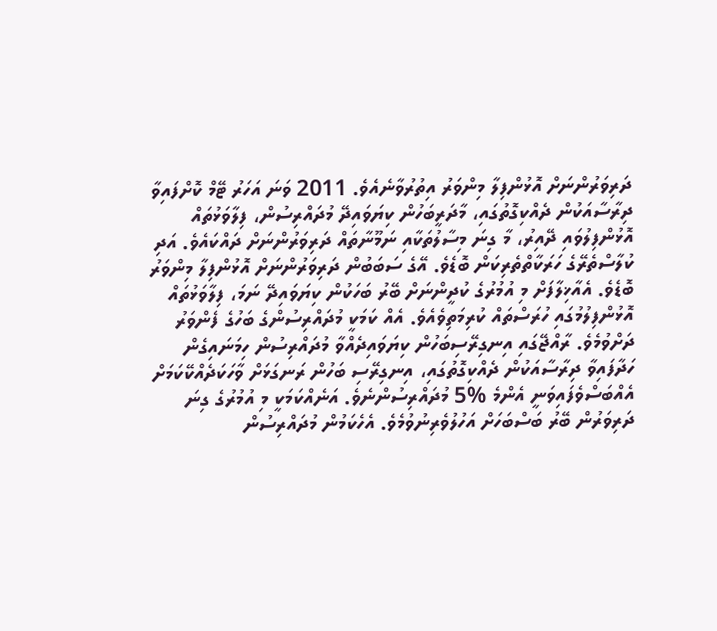ދަރިވަރުންނަށް އޮޅުންފިލާ މިންވަރު އިތުރުވާނެއެވެ. 2011 ވަނަ އަހަރު ޓޭމް ކޮށްފައިވާ ދިރާސާއަކުން ދެއްކިގޮތުގައި، މާދަރީބަހުން ކިޔަވައިދޭ މުދައްރިސުން، ފިލާވަޅުތައް އޮޅުންފިލުވައި ދޭއިރު، މާ ގިނަ މިސާލުތަކާއި ނަމޫނާތައް ދަރިވަރުންނަށް ދައްކައެވެ. އަދި ކުލާސްތެރޭގެ ހަރަކާތްތެރިކަން ބޮޑެވެ. އޭގެ ސަބަބުން ދަރިވަރުންނަށް އޮޅުންފިލާ މިންވަރު ބޮޑެވެ. އެއާޚިލާފަށް މި އުމުރުގެ ކުދީންނަށް ބޭރު ބަހަކުން ކިޔަވައިދޭ ނަމަ، ފިލާވަޅުތައް އޮޅުންފިލުމުގައި ހުރަސްތައް ކުރިމަތިވެއެވެ. އެއް ކަމަކީ މުދައްރިސުންގެ ބަހުގެ ފެންވަރު ދަށްވުމެވެ. ރާއްޖޭގައި އިނގިރޭސިބަހުން ކިޔަވައިދެއްވާ މުދައްރިސުން ހިމަނައިގެން ހަދާފައިވާ ދިރާސާއަކުން ދެއްކިގޮތުގައި، އިނގިރޭސި ބަހުން ރަނގަޅަށް ވާހަކަދެއްކޭކަމަށް އެއްބަސްވެފައިވަނީ އެންމެ %5 މުދައްރިސުންނެވެ. އަނެއްކަމަކީ މި އުމުރުގެ ގިނަ ދަރިވަރުން ބޭރު ބަސްބަހަށް އަހުލުވެރިނުވުމެވެ. އެހެކަމުން މުދައްރިސުން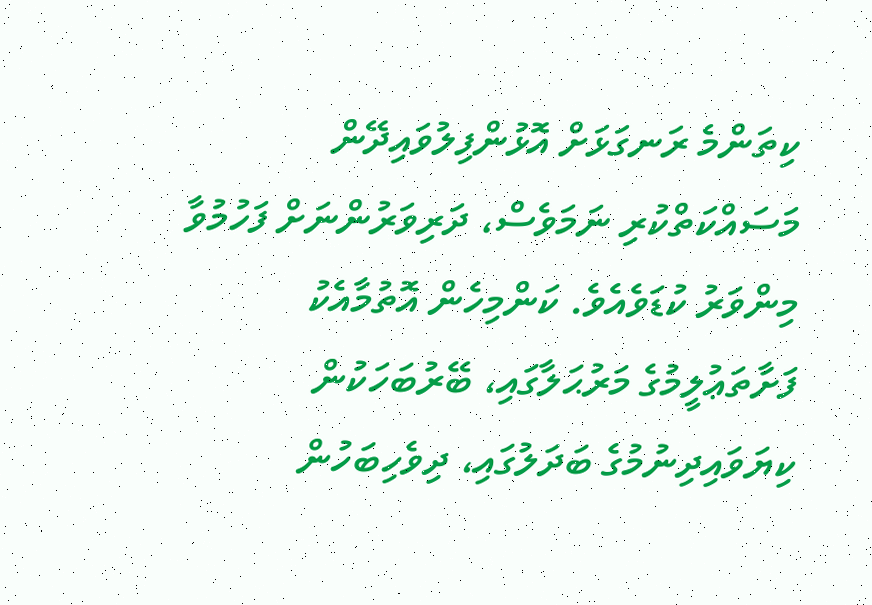ކިތަންމެ ރަނގަޅަށް އޮޅުންފިލުވައިދޭން މަސައްކަތްކުރި ނަމަވެސް، ދަރިވަރުންނަށް ފަހުމުވާ މިންވަރު ކުޑަވެއެވެ. ކަންމިހެން އޮތުމާއެކު ފަށާތަޢުލީމުގެ މަރުޙަލާގައި، ބޭރުބަހަކުން ކިޔަވައިދިނުމުގެ ބަދަލުގައި، ދިވެހިބަހުން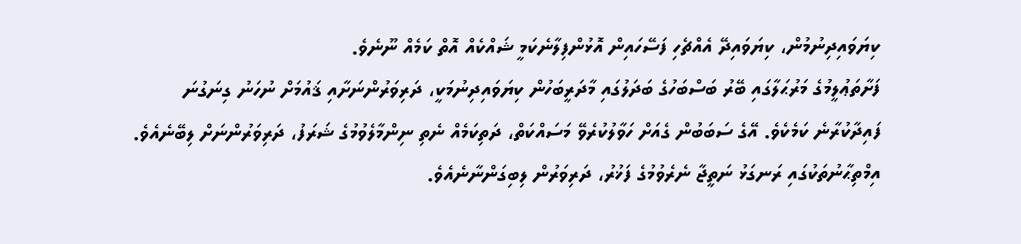ކިޔަވައިދިނުމުން، ކިޔަވައިދޭ އެއްޗެހި ފަސޭހައިން އޮޅުންފިލާނެކަމީ ޝައްކެއް އޮތް ކަމެއް ނޫނެވެ.
ފަށާތަޢުލީމުގެ މަރުޙަލާގައި ބޭރު ބަސްބަހުގެ ބަދަލުގައި މާދަރީބަހުން ކިޔަވައިދިނުމަކީ، ދަރިވަރުންނަށާއި ޤައުމަށް ނުހަނު ގިނަގުނަ ފައިދާކުރާނެ ކަމެކެވެ. އޭގެ ސަބަބުން ގެއަށް ހަވާލުކުރެވޭ މަސައްކަތް، ދަތިކަމެއް ނެތި ނިންމާލެވުމުގެ ޝަރަފު، ދަރިވަރުންނަށް ލިބޭނެއެވެ. އިމްތިޙާނުތަކުގައި ރަނގަޅު ނަތީޖާ ނެރެވުމުގެ ފަޚުރު، ދަރިވަރުން ލިބިގަންނާނެއެވެ.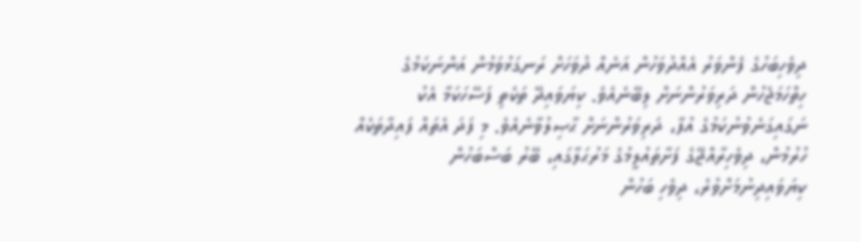ދިވެހިބަހުގެ ފެންވަރު އެއްދުވަހުން އަނެއް ދުވަހަށް ރަނގަޅުވަމުން އަންނަކަމުގެ ހިތްހަމަޖެހުން ދަރިވަރުންނަށް ލިބޭނެއެވެ. ކިޔަވައިދޭ ތަކެތި ފަސޭހަކަމާ އެކު ނަގައިގަނެވުނުކަމުގެ އުފާ، ދަރިވަރުންނަށް ޙާޞިލުވާނެއެވެ. މި ފަދަ އެތައް ފައިދާތަކެއް ހުރުމުން، ދިވެހިރާއްޖޭގެ ފަށާތައުލީމުގެ މަރުޙަލާގައި، ބޭރު ބަސްބަހުން ކިޔަވައިދިނުމަށްވުރެ، ދިވެހި ބަހުން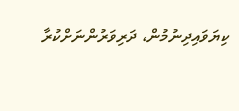ކިޔަވައިދިނުމުން، ދަރިވަރުންނަށްކުރާ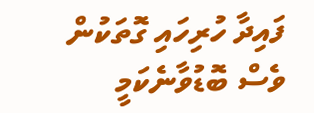ފައިދާ ހުރިހައި ގޮތަކުން ވެސް ބޮޑުވާނެކަމީ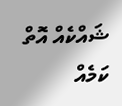ޝައްކެއް އޮތް ކަމެއް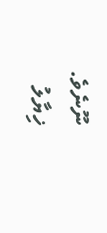ނޫނެވެ.
ޚިޔާލު